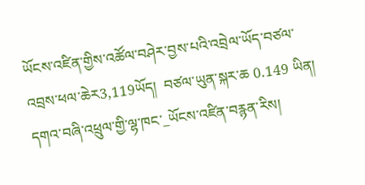ཡོངས་འཛིན་གྱིས་འཚོལ་བཤེར་བྱས་པའི་འབྲེལ་ཡོད་བཙལ་འབྲས་ཕལ་ཆེར3,119ཡོད།  བཙལ་ཡུན་སྐར་ཆ 0.149 ཡིན།
དགའ་བཞི་འཕྲུལ་གྱི་ལྷ་ཁང་_ཡོངས་འཛིན་བརྙན་རིས།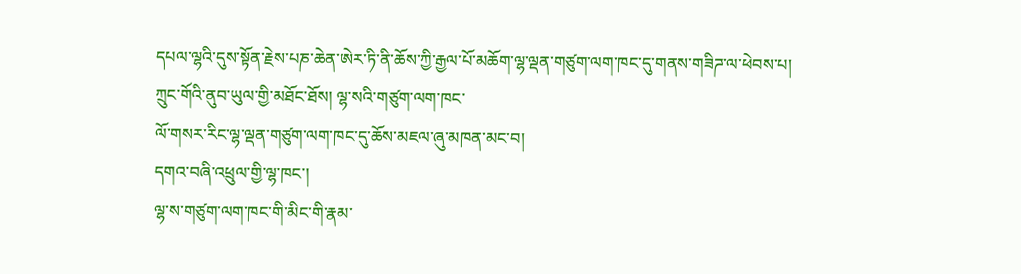དཔལ་ལྷའི་དུས་སྟོན་རྗེས་པཎ་ཆེན་ཨེར་ཏི་ནི་ཆོས་ཀྱི་རྒྱལ་པོ་མཆོག་ལྷ་ལྡན་གཙུག་ལག་ཁང་དུ་གནས་གཟིཌ་ལ་ཕེབས་པ།
ཀྲུང་གོའི་ནུབ་ཡུལ་གྱི་མཐོང་ཐོས། ལྷ་སའི་གཙུག་ལག་ཁང་
ལོ་གསར་རིང་ལྷ་ལྡན་གཙུག་ལག་ཁང་དུ་ཆོས་མཇལ་ཞུ་མཁན་མང་བ།
དགའ་བཞི་འཕྲུལ་གྱི་ལྷ་ཁང་།
ལྷ་ས་གཙུག་ལག་ཁང་གི་མིང་གི་རྣམ་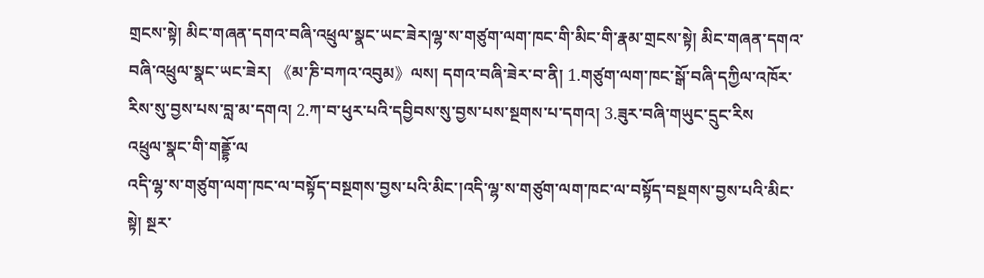གྲངས་སྟེ། མིང་གཞན་དགའ་བཞི་འཕྲུལ་སྣང་ཡང་ཟེར།ལྷ་ས་གཙུག་ལག་ཁང་གི་མིང་གི་རྣམ་གྲངས་སྟེ། མིང་གཞན་དགའ་བཞི་འཕྲུལ་སྣང་ཡང་ཟེར། 《མ་ཎི་བཀའ་འབུམ》ལས། དགའ་བཞི་ཟེར་བ་ནི། 1.གཙུག་ལག་ཁང་སྒོ་བཞི་དཀྱིལ་འཁོར་རིས་སུ་བྱས་པས་བླ་མ་དགའ། 2.ཀ་བ་ཕུར་པའི་དབྱིབས་སུ་བྱས་པས་སྔགས་པ་དགའ། 3.ཟུར་བཞི་གཡུང་དྲུང་རིས
འཕྲུལ་སྣང་གི་གནྡྷོ་ལ
འདི་ལྷ་ས་གཙུག་ལག་ཁང་ལ་བསྟོད་བསྔགས་བྱས་པའི་མིང་།འདི་ལྷ་ས་གཙུག་ལག་ཁང་ལ་བསྟོད་བསྔགས་བྱས་པའི་མིང་སྟེ། སྔར་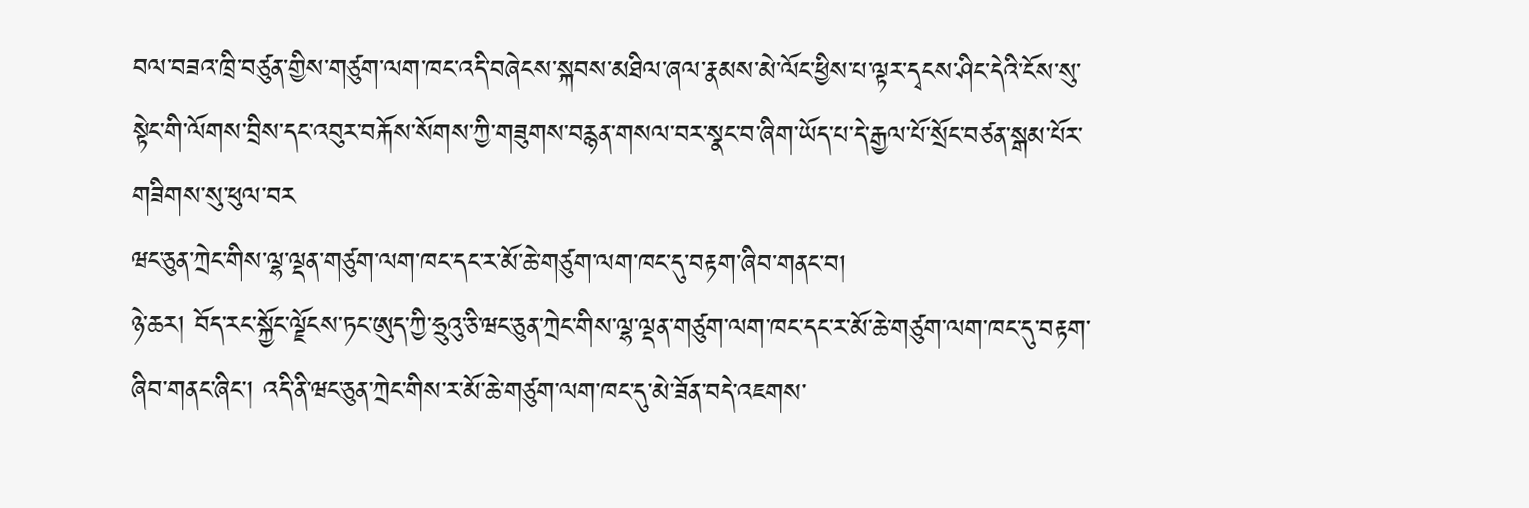བལ་བཟའ་ཁྲི་བཙུན་གྱིས་གཙུག་ལག་ཁང་འདི་བཞེངས་སྐབས་མཐིལ་ཞལ་རྣམས་མེ་ལོང་ཕྱིས་པ་ལྟར་དྭངས་ཤིང་དེའི་ངོས་སུ་སྟེང་གི་ལོགས་བྲིས་དང་འབུར་བརྐོས་སོགས་ཀྱི་གཟུགས་བརྙན་གསལ་བར་སྣང་བ་ཞིག་ཡོད་པ་དེ་རྒྱལ་པོ་སྲོང་བཙན་སྒམ་པོར་གཟིགས་སུ་ཕུལ་བར
ཝང་ཅུན་ཀྲེང་གིས་ལྷ་ལྡན་གཙུག་ལག་ཁང་དང་ར་མོ་ཆེ་གཙུག་ལག་ཁང་དུ་བརྟག་ཞིབ་གནང་བ།
ཉེ་ཆར། བོད་རང་སྐྱོང་ལྗོངས་ཏང་ཨུད་ཀྱི་ཧྲུའུ་ཅི་ཝང་ཅུན་ཀྲེང་གིས་ལྷ་ལྡན་གཙུག་ལག་ཁང་དང་ར་མོ་ཆེ་གཙུག་ལག་ཁང་དུ་བརྟག་ཞིབ་གནང་ཞིང་། འདི་ནི་ཝང་ཅུན་ཀྲེང་གིས་ར་མོ་ཆེ་གཙུག་ལག་ཁང་དུ་མེ་ཟོན་བདེ་འཇགས་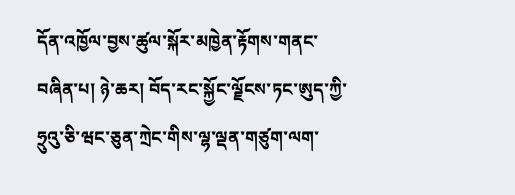དོན་འཁྱོལ་བྱས་ཚུལ་སྐོར་མཁྱེན་རྟོགས་གནང་བཞིན་པ། ཉེ་ཆར། བོད་རང་སྐྱོང་ལྗོངས་ཏང་ཨུད་ཀྱི་ཧྲུའུ་ཅི་ཝང་ཅུན་ཀྲེང་གིས་ལྷ་ལྡན་གཙུག་ལག་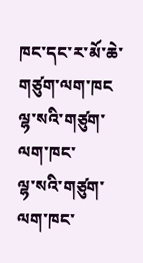ཁང་དང་ར་མོ་ཆེ་གཙུག་ལག་ཁང
ལྷ་སའི་གཙུག་ལག་ཁང་
ལྷ་སའི་གཙུག་ལག་ཁང་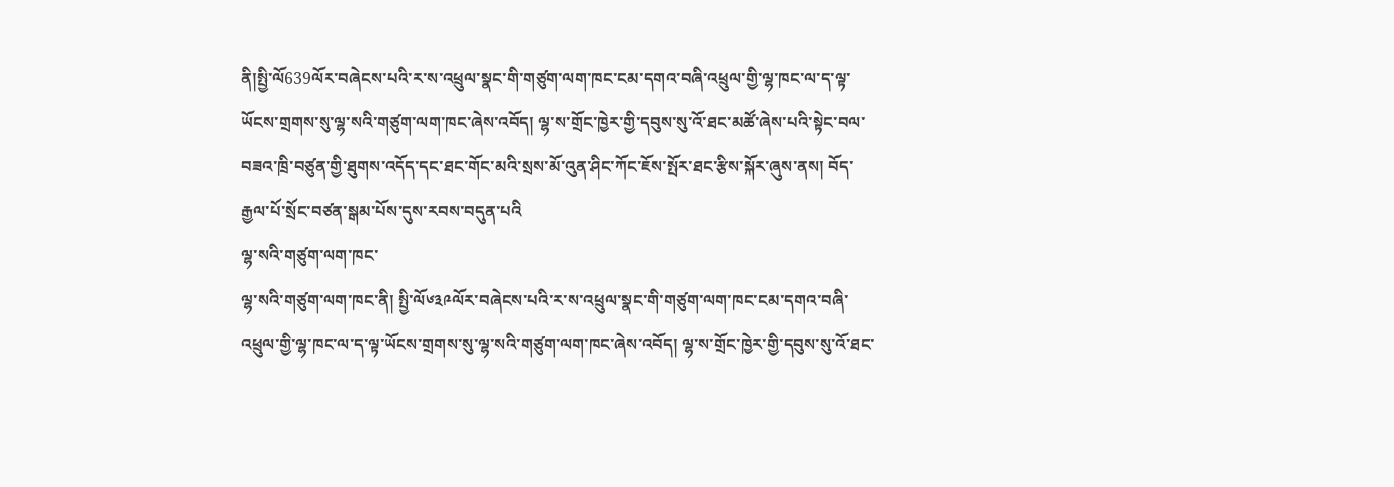ནི།སྤྱི་ལོ639ལོར་བཞེངས་པའི་ར་ས་འཕྲུལ་སྣང་གི་གཙུག་ལག་ཁང་ངམ་དགའ་བཞི་འཕྲུལ་གྱི་ལྷ་ཁང་ལ་ད་ལྟ་ཡོངས་གྲགས་སུ་ལྷ་སའི་གཙུག་ལག་ཁང་ཞེས་འབོད། ལྷ་ས་གྲོང་ཁྱེར་གྱི་དབུས་སུ་འོ་ཐང་མཚོ་ཞེས་པའི་སྟེང་བལ་བཟའ་ཁྲི་བཙུན་གྱི་ཐུགས་འདོད་དང་ཐང་གོང་མའི་སྲས་མོ་འུན་ཤིང་ཀོང་ཇོས་སྤོར་ཐང་རྩིས་སྐོར་ཞུས་ནས། བོད་རྒྱལ་པོ་སྲོང་བཙན་སྒམ་པོས་དུས་རབས་བདུན་པའི
ལྷ་སའི་གཙུག་ལག་ཁང་
ལྷ་སའི་གཙུག་ལག་ཁང་ནི། སྤྱི་ལོ༦༣༩ལོར་བཞེངས་པའི་ར་ས་འཕྲུལ་སྣང་གི་གཙུག་ལག་ཁང་ངམ་དགའ་བཞི་འཕྲུལ་གྱི་ལྷ་ཁང་ལ་ད་ལྟ་ཡོངས་གྲགས་སུ་ལྷ་སའི་གཙུག་ལག་ཁང་ཞེས་འབོད། ལྷ་ས་གྲོང་ཁྱེར་གྱི་དབུས་སུ་འོ་ཐང་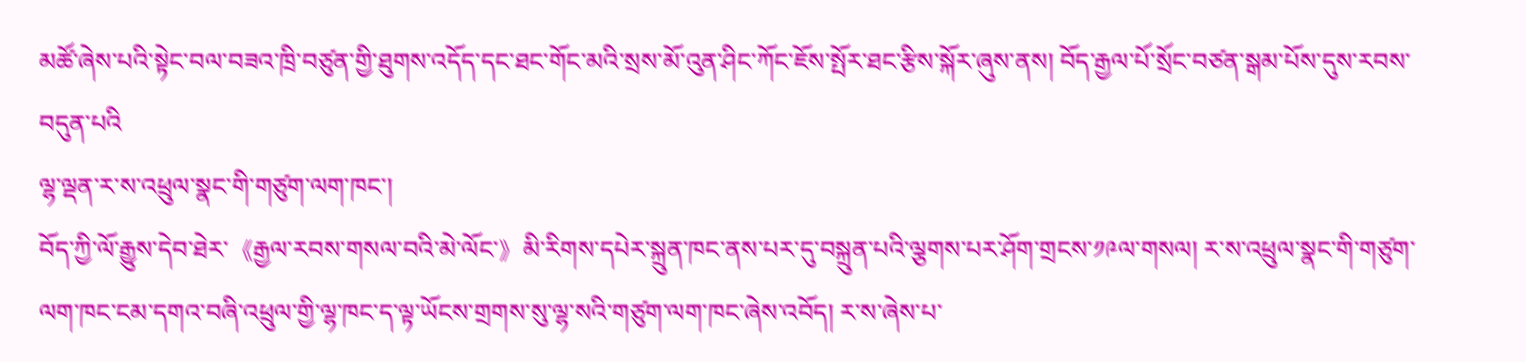མཚོ་ཞེས་པའི་སྟེང་བལ་བཟའ་ཁྲི་བཙུན་གྱི་ཐུགས་འདོད་དང་ཐང་གོང་མའི་སྲས་མོ་འུན་ཤིང་ཀོང་ཇོས་སྤོར་ཐང་རྩིས་སྐོར་ཞུས་ནས། བོད་རྒྱལ་པོ་སྲོང་བཙན་སྒམ་པོས་དུས་རབས་བདུན་པའི
ལྷ་ལྡན་ར་ས་འཕྲུལ་སྣང་གི་གཙུག་ལག་ཁང་།
བོད་ཀྱི་ལོ་རྒྱུས་དེབ་ཐེར་《རྒྱལ་རབས་གསལ་བའི་མེ་ལོང་》མི་རིགས་དཔེར་སྐྲུན་ཁང་ནས་པར་དུ་བསྐྲུན་པའི་ལྕགས་པར་ཤོག་གྲངས་༡༩ལ་གསལ། ར་ས་འཕྲུལ་སྣང་གི་གཙུག་ལག་ཁང་ངམ་དགའ་བཞི་འཕྲུལ་གྱི་ལྷ་ཁང་ད་ལྟ་ཡོངས་གྲགས་སུ་ལྷ་སའི་གཙུག་ལག་ཁང་ཞེས་འབོད། ར་ས་ཞེས་པ་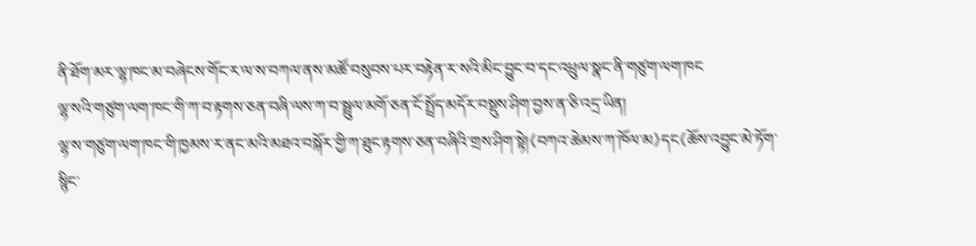ནི་ཐོག་མར་ལྷ་ཁང་མ་བཞེངས་གོང་ར་ལ་ས་བཀལ་ནས་མཚོ་བསུབས་པར་བརྟེན་ར་སའི་མིང་བྱུང་བ་དང་འཕྲུལ་སྣང་ནི་གཙུག་ལག་ཁང
ལྷ་སའི་གཙུག་ལག་ཁང་གི་ཀ་བ་རྟགས་ཅན་བཞི་ལས་ཀ་བ་སྦྲུལ་མགོ་ཅན་ངོ་སྤྲོད་མདོར་བསྡུས་ཤིག་བྱས་ན་ཅི་འདྲ་ཡིན།
ལྷ་ས་གཙུག་ལག་ཁང་གི་ཁྱམས་ར་ནང་མའི་མཐའ་བསྐོར་གྱི་ཀ་ཐུང་རྟགས་ཅན་བཞིའི་གྲས་ཤིག་སྟེ།《བཀའ་ཆེམས་ཀ་ཁོལ་མ》དང《ཆོས་འབྱུང་མེ་ཏོག་སྙིང་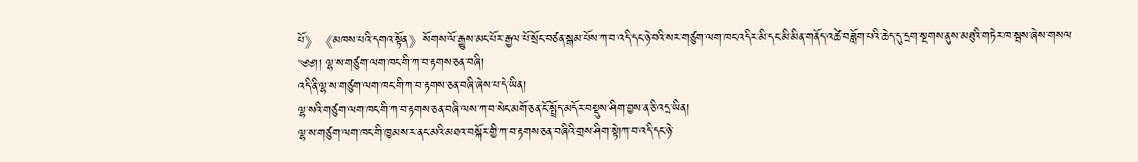པོ》《མཁས་པའི་དགའ་སྟོན》སོགས་ལོ་རྒྱུས་མང་པོར་རྒྱལ་པོ་སྲོང་བཙན་སྒམ་པོས་ཀ་བ་འདི་དང་ཉེ་བའི་སར་གཙུག་ལག་ཁང་འདིར་མི་དང་མི་མིན་གནོད་འཚེ་བཟློག་པའི་ཆེད་དུ་དྲག་སྔགས་ནུས་མཐུའི་གཏེར་ཁ་སྦས་ཞེས་གསལ
༄༅།། ལྷ་ས་གཙུག་ལག་ཁང་གི་ཀ་བ་རྟགས་ཅན་བཞི།
འདི་ནི་ལྷ་ས་གཙུག་ལག་ཁང་གི་ཀ་བ་རྟགས་ཅན་བཞི་ཞེས་པ་དེ་ཡིན།
ལྷ་སའི་གཙུག་ལག་ཁང་གི་ཀ་བ་རྟགས་ཅན་བཞི་ལས་ཀ་བ་སེང་མགོ་ཅན་ངོ་སྤྲོད་མདོར་བསྡུས་ཤིག་བྱས་ན་ཅི་འདྲ་ཡིན།
ལྷ་ས་གཙུག་ལག་ཁང་གི་ཁྱམས་ར་ནང་མའི་མཐའ་བསྐོར་གྱི་ཀ་བ་རྟགས་ཅན་བཞིའི་གྲས་ཤིག་སྟེ།ཀ་བ་འདི་དང་ཉེ་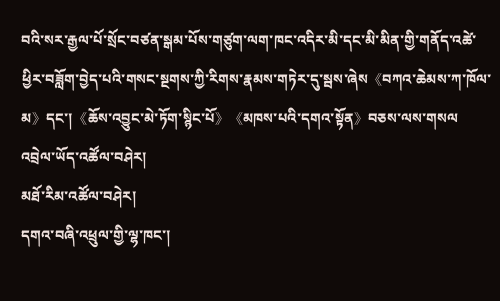བའི་སར་རྒྱལ་པོ་སྲོང་བཙན་སྒམ་པོས་གཙུག་ལག་ཁང་འདིར་མི་དང་མི་མིན་གྱི་གནོད་འཚེ་ཕྱིར་བཟློག་བྱེད་པའི་གསང་སྔགས་ཀྱི་རིགས་རྣམས་གཏེར་དུ་སྦས་ཞེས《བཀའ་ཆེམས་ཀ་ཁོལ་མ》དང་།《ཆོས་འབྱུང་མེ་ཏོག་སྙིང་པོ》《མཁས་པའི་དགའ་སྟོན》བཅས་ལས་གསལ
འབྲེལ་ཡོད་འཚོལ་བཤེར།
མཐོ་རིམ་འཚོལ་བཤེར།
དགའ་བཞི་འཕྲུལ་གྱི་ལྷ་ཁང་།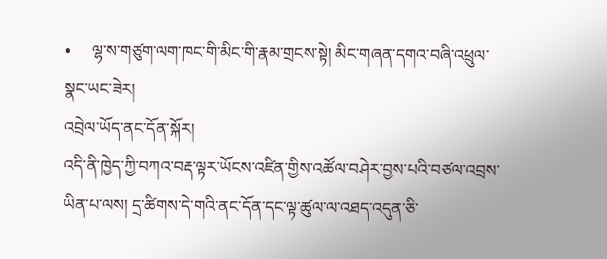•     ལྷ་ས་གཙུག་ལག་ཁང་གི་མིང་གི་རྣམ་གྲངས་སྟེ། མིང་གཞན་དགའ་བཞི་འཕྲུལ་སྣང་ཡང་ཟེར།
འབྲེལ་ཡོད་ནང་དོན་སྐོར།
འདི་ནི་ཁྱེད་ཀྱི་བཀའ་བརྡ་ལྟར་ཡོངས་འཛིན་གྱིས་འཚོལ་བཤེར་བྱས་པའི་བཙལ་འབྲས་ཡིན་པ་ལས། དྲ་ཚིགས་དེ་གའི་ནང་དོན་དང་ལྟ་ཚུལ་ལ་འཐད་འདུན་ཅི་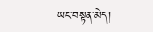ཡང་བསྟན་མེད།